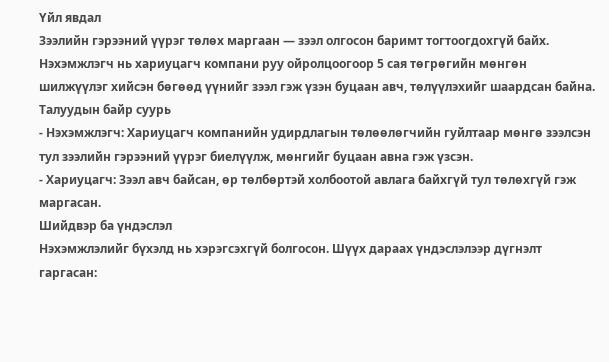Үйл явдал
Зээлийн гэрээний үүрэг төлөх маргаан — зээл олгосон баримт тогтоогдохгүй байх. Нэхэмжлэгч нь хариуцагч компани руу ойролцоогоор 5 сая төгрөгийн мөнгөн шилжүүлэг хийсэн бөгөөд үүнийг зээл гэж үзэн буцаан авч, төлүүлэхийг шаардсан байна.
Талуудын байр суурь
- Нэхэмжлэгч: Хариуцагч компанийн удирдлагын төлөөлөгчийн гуйлтаар мөнгө зээлсэн тул зээлийн гэрээний үүрэг биелүүлж, мөнгийг буцаан авна гэж үзсэн.
- Хариуцагч: Зээл авч байсан, өр төлбөртэй холбоотой авлага байхгүй тул төлөхгүй гэж маргасан.
Шийдвэр ба үндэслэл
Нэхэмжлэлийг бүхэлд нь хэрэгсэхгүй болгосон. Шүүх дараах үндэслэлээр дүгнэлт гаргасан: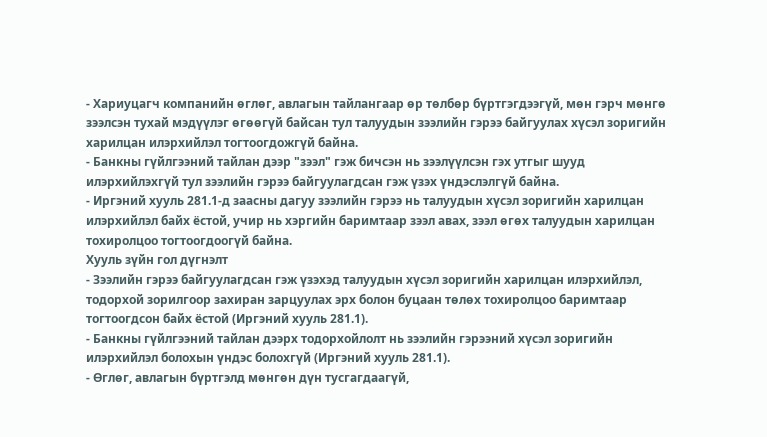- Хариуцагч компанийн өглөг, авлагын тайлангаар өр төлбөр бүртгэгдээгүй, мөн гэрч мөнгө зээлсэн тухай мэдүүлэг өгөөгүй байсан тул талуудын зээлийн гэрээ байгуулах хүсэл зоригийн харилцан илэрхийлэл тогтоогдожгүй байна.
- Банкны гүйлгээний тайлан дээр "зээл" гэж бичсэн нь зээлүүлсэн гэх утгыг шууд илэрхийлэхгүй тул зээлийн гэрээ байгуулагдсан гэж үзэх үндэслэлгүй байна.
- Иргэний хууль 281.1-д заасны дагуу зээлийн гэрээ нь талуудын хүсэл зоригийн харилцан илэрхийлэл байх ёстой, учир нь хэргийн баримтаар зээл авах, зээл өгөх талуудын харилцан тохиролцоо тогтоогдоогүй байна.
Хууль зүйн гол дүгнэлт
- Зээлийн гэрээ байгуулагдсан гэж үзэхэд талуудын хүсэл зоригийн харилцан илэрхийлэл, тодорхой зорилгоор захиран зарцуулах эрх болон буцаан төлөх тохиролцоо баримтаар тогтоогдсон байх ёстой (Иргэний хууль 281.1).
- Банкны гүйлгээний тайлан дээрх тодорхойлолт нь зээлийн гэрээний хүсэл зоригийн илэрхийлэл болохын үндэс болохгүй (Иргэний хууль 281.1).
- Өглөг, авлагын бүртгэлд мөнгөн дүн тусгагдаагүй,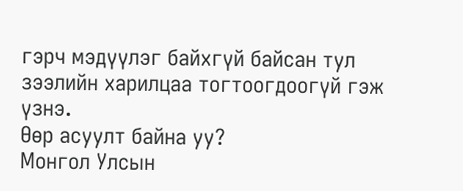гэрч мэдүүлэг байхгүй байсан тул зээлийн харилцаа тогтоогдоогүй гэж үзнэ.
Өөр асуулт байна уу?
Монгол Улсын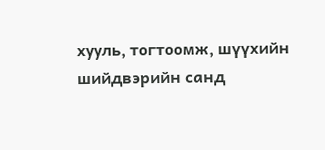хууль, тогтоомж, шүүхийн шийдвэрийн санд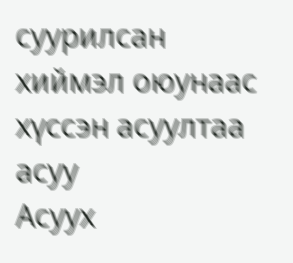суурилсан хиймэл оюунаас хүссэн асуултаа асуу
Асуух